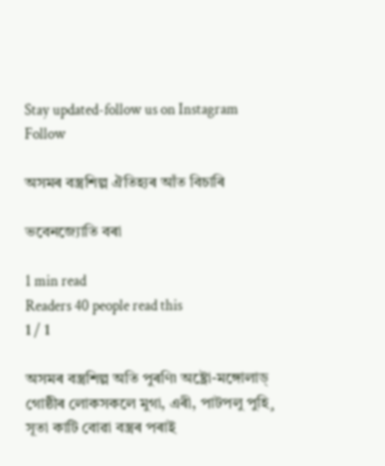Stay updated-follow us on Instagram
Follow

অসমৰ বস্ত্ৰশিল্প ঐতিহ্যৰ আঁত বিচাৰি

ভবেনজ্যোতি বৰা

1 min read
Readers 40 people read this
1 / 1

অসমৰ বস্ত্ৰশিল্প অতি পুৰণি৷ অষ্ট্ৰো-মঙ্গোলাড্‌ গোষ্ঠীৰ লোকসকলে মুগা, এৰী, পাটপলু পুহি¸ সূতা কাটি বোৱা বস্ত্ৰৰ পৰাই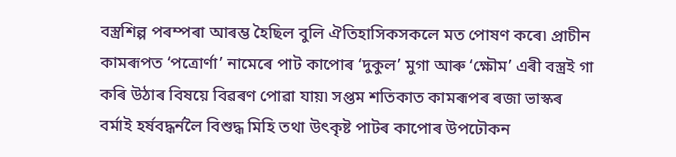বস্ত্ৰশিল্প পৰম্পৰা আৰম্ভ হৈছিল বুলি ঐতিহাসিকসকলে মত পোষণ কৰে৷ প্ৰাচীন কামৰূপত ‘পত্ৰোৰ্ণা’ নামেৰে পাট কাপোৰ ‘দুকুল’ মুগা আৰু ‘ক্ষৌম’ এৰী বস্ত্ৰই গা কৰি উঠাৰ বিষয়ে বিৱৰণ পোৱা যায়৷ সপ্তম শতিকাত কামৰূপৰ ৰজা ভাস্কৰ বৰ্মাই হৰ্ষবদ্ধৰ্নলৈ বিশুদ্ধ মিহি তথা উৎকৃষ্ট পাটৰ কাপোৰ উপঢৌকন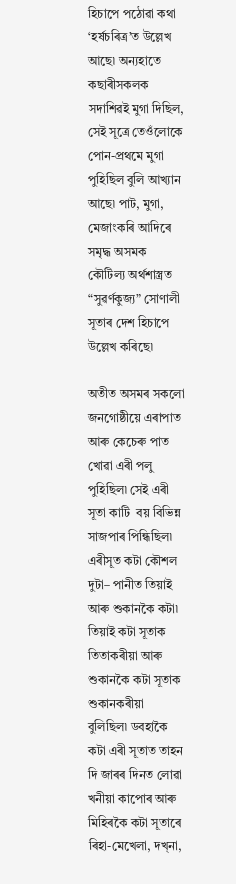হিচাপে পঠোৱা কথা ‘হৰ্ষচৰিত্ৰ’ত উল্লেখ আছে৷ অন্যহাতে কছাৰীসকলক সদাশিৱই মুগা দিছিল, সেই সূত্ৰে তেওঁলোকে পোন-প্ৰথমে মুগা পুহিছিল বুলি আখ্যান আছে৷ পাট, মুগা, মেজাংকৰি আদিৰে সমৃদ্ধ অসমক কৌটিল্য অৰ্থশাস্ত্ৰত “সুৱৰ্ণকুজ্য” সোণালী সূতাৰ দেশ হিচাপে উল্লেখ কৰিছে৷

অতীত অসমৰ সকলো জনগোষ্ঠীয়ে এৰাপাত আৰু কেচেৰু পাত খোৱা এৰী পলু পুহিছিল৷ সেই এৰী সূতা কাটি  বয় বিভিন্ন সাজপাৰ পিন্ধিছিল৷ এৰীসূত কটা কৌশল দুটা– পানীত তিয়াই আৰু শুকানকৈ কটা৷ তিয়াই কটা সূতাক তিতাকৰীয়া আৰু শুকানকৈ কটা সূতাক শুকানকৰীয়া বুলিছিল৷ ডবহাকৈ কটা এৰী সূতাত তাহন দি জাৰৰ দিনত লোৱা খনীয়া কাপোৰ আৰু মিহিৰকৈ কটা সূতাৰে ৰিহা-মেখেলা, দখ্‌না,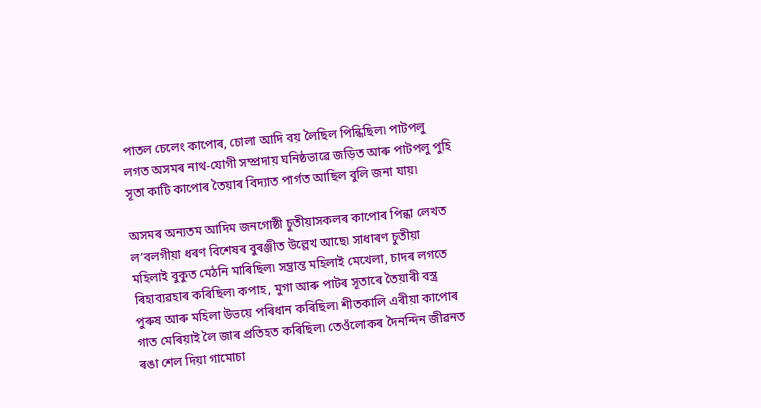পাতল চেলেং কাপোৰ, চোলা আদি বয় লৈছিল পিন্ধিছিল৷ পাটপলু লগত অসমৰ নাথ-যোগী সম্প্ৰদায় ঘনিষ্ঠভাৱে জড়িত আৰু পাটপলু পুহি সূতা কাটি কাপোৰ তৈয়াৰ বিদ্যাত পাৰ্গত আছিল বুলি জনা যায়৷

অসমৰ অন্যতম আদিম জনগোষ্ঠী চুতীয়াসকলৰ কাপোৰ পিন্ধা লেখত ল’বলগীয়া ধৰণ বিশেষৰ বুৰঞ্জীত উল্লেখ আছে৷ সাধাৰণ চুতীয়া মহিলাই বুকুত মেঠনি মাৰিছিল৷ সম্ভ্ৰান্ত মহিলাই মেখেলা, চাদৰ লগতে ৰিহাব্যৱহাৰ কৰিছিল৷ কপাহ, মুগা আৰু পাটৰ সূতাৰে তৈয়াৰী বস্ত্ৰ পুৰুষ আৰু মহিলা উভয়ে পৰিধান কৰিছিল৷ শীতকালি এৰীয়া কাপোৰ  গাত মেৰিয়াই লৈ জাৰ প্ৰতিহত কৰিছিল৷ তেওঁলোকৰ দৈনন্দিন জীৱনত ৰঙা শেল দিয়া গামোচা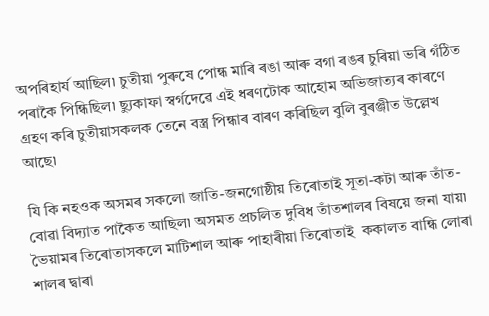অপৰিহাৰ্য আছিল৷ চুতীয়া পুৰুষে পোন্ধ মাৰি ৰঙা আৰু বগা ৰঙৰ চুৰিয়া ভৰি গঁঠিত পৰাকৈ পিন্ধিছিল৷ ছ্যুকাফা স্বৰ্গদেৱে এই ধৰণটোক আহোম অভিজাত্যৰ কাৰণে গ্ৰহণ কৰি চুতীয়াসকলক তেনে বস্ত্ৰ পিন্ধাৰ বাৰণ কৰিছিল বুলি বুৰঞ্জীত উল্লেখ আছে৷

যি কি নহওক অসমৰ সকলো জাতি-জনগোষ্ঠীয় তিৰোতাই সূতা-কটা আৰু তাঁত-বোৱা বিদ্যাত পাকৈত আছিল৷ অসমত প্ৰচলিত দুবিধ তাঁতশালৰ বিষয়ে জনা যায়৷ ভৈয়ামৰ তিৰোতাসকলে মাটিশাল আৰু পাহাৰীয়া তিৰোতাই  ককালত বান্ধি লোৰা শালৰ দ্বাৰা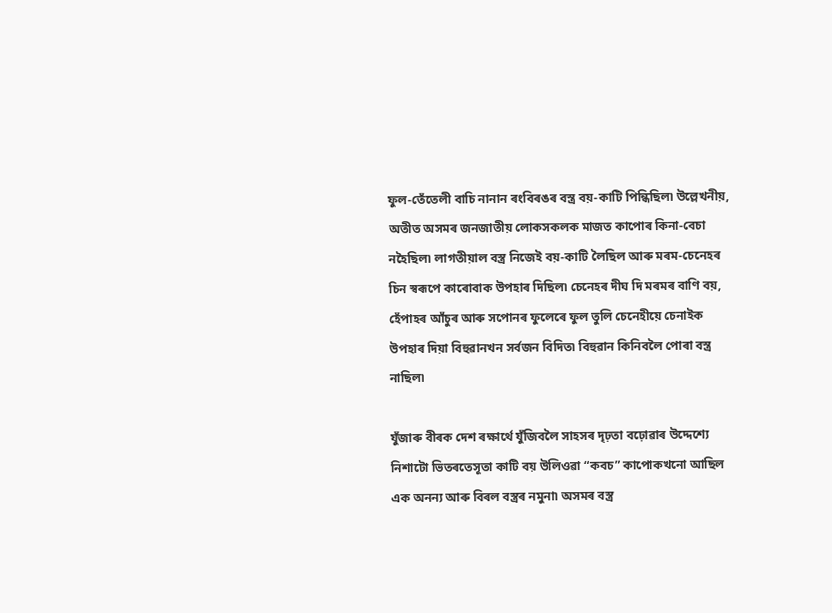ফুল-তেঁতেলী বাচি নানান ৰংবিৰঙৰ বস্ত্ৰ বয়-কাটি পিন্ধিছিল৷ উল্লেখনীয়, অতীত অসমৰ জনজাতীয় লোকসকলক মাজত কাপোৰ কিনা-বেচা নহৈছিল৷ লাগতীয়াল বস্ত্ৰ নিজেই বয়-কাটি লৈছিল আৰু মৰম-চেনেহৰ চিন স্বৰূপে কাৰোবাক উপহাৰ দিছিল৷ চেনেহৰ দীঘ দি মৰমৰ বাণি বয়, হেঁপাহৰ আঁচুৰ আৰু সপোনৰ ফুলেৰে ফুল তুলি চেনেহীয়ে চেনাইক উপহাৰ দিয়া বিহুৱানখন সৰ্বজন বিদিত৷ বিহুৱান কিনিবলৈ পোৰা বস্ত্ৰ নাছিল৷

যুঁজাৰু বীৰক দেশ ৰক্ষাৰ্থে যুঁজিবলৈ সাহসৰ দৃঢ়তা বঢ়োৱাৰ উদ্দেশ্যে নিশাটো ভিতৰতেসূতা কাটি বয় উলিওৱা “কবচ” কাপোকখনো আছিল এক অনন্য আৰু বিৰল বস্ত্ৰৰ নমুনা৷ অসমৰ বস্ত্ৰ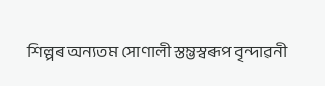শিল্পৰ অন্যতম সোণালী স্তম্ভস্বৰূপ বৃন্দাৱনী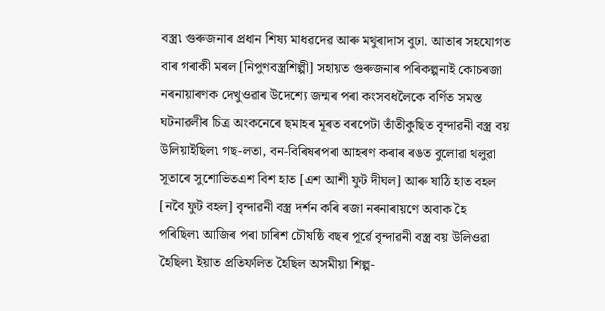বস্ত্ৰ৷ গুৰুজনাৰ প্ৰধান শিষ্য মাধৱদেৱ আৰু মথুৰাদাস বুঢা. আতাৰ সহযোগত বাৰ গৰাকী মৰল [নিপুণবস্ত্ৰশিল্পী] সহায়ত গুৰুজনাৰ পৰিকল্পনাই কোচৰজা নৰনায়াৰণক দেখুওৱাৰ উদেশ্যে জন্মৰ পৰা কংসবধলৈকে বৰ্ণিত সমস্ত ঘটনাৱলীৰ চিত্ৰ অংকনেৰে ছমাহৰ মূৰত বৰপেটা তাঁতীকুছিত বৃন্দাৱনী বস্ত্ৰ বয় উলিয়াইছিল৷ গছ-লতা, বন-বিৰিষৰপৰা আহৰণ কৰাৰ ৰঙত বুলোৱা থলুৱা সূতাৰে সুশোভিতএশ বিশ হাত [এশ আশী ফুট দীঘল] আৰু ষাঠি হাত বহল [নবৈ ফুট বহল] বৃন্দাৱনী বস্ত্ৰ দৰ্শন কৰি ৰজা নৰনাৰায়ণে অবাক হৈ পৰিছিল৷ আজিৰ পৰা চাৰিশ চৌষষ্ঠি বছৰ পূৰ্ৱে বৃন্দাৱনী বস্ত্ৰ বয় উলিওৱা হৈছিল৷ ইয়াত প্ৰতিফলিত হৈছিল অসমীয়া শিল্প-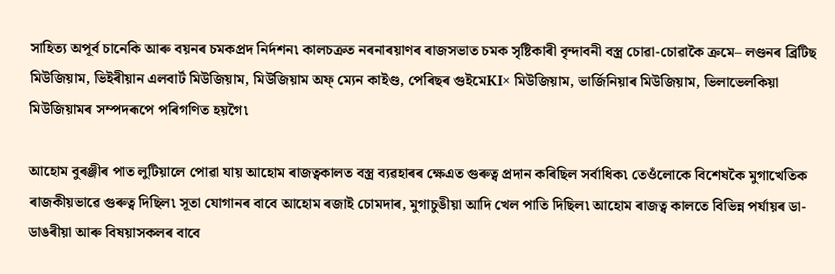সাহিত্য অপূৰ্ব চানেকি আৰু বয়নৰ চমকপ্ৰদ নিৰ্দশন৷ কালচক্ৰত নৰনাৰয়াণৰ ৰাজসভাত চমক সৃষ্টিকাৰী বৃন্দাবনী বস্ত্ৰ চোৱা-চোৱাকৈ ক্ৰমে– লণ্ডনৰ ব্ৰিটিছ মিউজিয়াম, ভিইৰীয়ান এলবাৰ্ট মিউজিয়াম, মিউজিয়াম অফ্‌ ম্যেন কাইণ্ড, পেৰিছৰ গুইমেKI× মিউজিয়াম, ভাৰ্জিনিয়াৰ মিউজিয়াম, ভিলাভেলকিয়া মিউজিয়ামৰ সম্পদৰূপে পৰিগণিত হয়গৈ৷

আহোম বুৰঞ্জীৰ পাত লুটিয়ালে পোৱা যায় আহোম ৰাজত্বকালত বস্ত্ৰ ব্যৱহাৰৰ ক্ষেএত গুৰুত্ব প্ৰদান কৰিছিল সৰ্বাধিক৷ তেওঁলোকে বিশেষকৈ মুগাখেতিক ৰাজকীয়ভাৱে গুৰুত্ব দিছিল৷ সূতা যোগানৰ বাবে আহোম ৰজাই চোমদাৰ, মুগাচুঙীয়া আদি খেল পাতি দিছিল৷ আহোম ৰাজত্ব কালতে বিভিন্ন পৰ্যায়ৰ ডা-ডাঙৰীয়া আৰু বিষয়াসকলৰ বাবে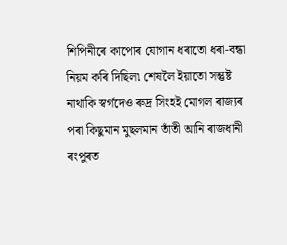শিপিনীৰে কাপোৰ যোগান ধৰাতো ধৰা-বন্ধা নিয়ম কৰি দিছিল৷ শেষলৈ ইয়াতো সন্তুষ্ট নাথাকি স্বৰ্গদেও ৰুদ্ৰ সিংহই মোগল ৰাজ্যৰ পৰা কিছুমান মুছলমান তাঁতী আনি ৰাজধানী ৰংপুৰত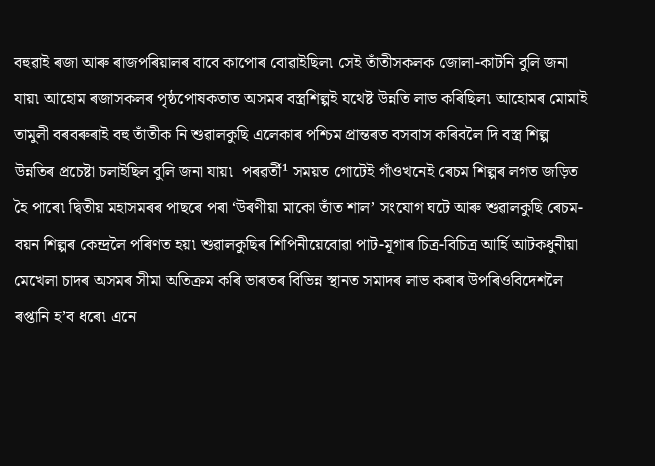বহুৱাই ৰজা আৰু ৰাজপৰিয়ালৰ বাবে কাপোৰ বোৱাইছিল৷ সেই তাঁতীসকলক জোলা-কাটনি বুলি জনা যায়৷ আহোম ৰজাসকলৰ পৃষ্ঠপোষকতাত অসমৰ বস্ত্ৰশিল্পই যথেষ্ট উন্নতি লাভ কৰিছিল৷ আহোমৰ মোমাই তামুলী বৰবৰুৰাই বহু তাঁতীক নি শুৱালকুছি এলেকাৰ পশ্চিম প্ৰান্তৰত বসবাস কৰিবলৈ দি বস্ত্ৰ শিল্প উন্নতিৰ প্ৰচেষ্টা চলাইছিল বুলি জনা যায়৷  পৰৱৰ্তী¹ সময়ত গোটেই গাঁওখনেই ৰেচম শিল্পৰ লগত জড়িত হৈ পাৰে৷ দ্বিতীয় মহাসমৰৰ পাছৰে পৰা ‘উৰণীয়া মাকো তাঁত শাল’ সংযোগ ঘটে আৰু শুৱালকুছি ৰেচম-বয়ন শিল্পৰ কেন্দ্ৰলৈ পৰিণত হয়৷ শুৱালকুছিৰ শিপিনীয়েবোৱা পাট-মূগাৰ চিত্ৰ-বিচিত্ৰ আৰ্হি আটকধুনীয়া মেখেলা চাদৰ অসমৰ সীমা অতিক্ৰম কৰি ভাৰতৰ বিভিন্ন স্থানত সমাদৰ লাভ কৰাৰ উপৰিওবিদেশলৈ ৰপ্তানি হ’ব ধৰে৷ এনে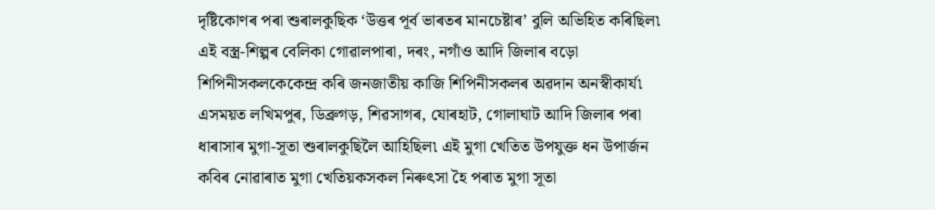দৃষ্টিকোণৰ পৰা শুৰালকুছিক ‘উত্তৰ পূৰ্ব ভাৰতৰ মানচেষ্টাৰ’ বুলি অভিহিত কৰিছিল৷ এই বস্ত্ৰ-শিল্পৰ বেলিকা গোৱালপাৰা, দৰং, নগাঁও আদি জিলাৰ বড়ো শিপিনীসকলকেকেন্দ্ৰ কৰি জনজাতীয় কাজি শিপিনীসকলৰ অৱদান অনস্বীকাৰ্য৷ এসময়ত লখিমপুৰ, ডিব্ৰুগড়, শিৱসাগৰ, যোৰহাট, গোলাঘাট আদি জিলাৰ পৰা ধাৰাসাৰ মুগা-সূতা শুৰালকুছিলৈ আহিছিল৷ এই মুগা খেতিত উপযুক্ত ধন উপাৰ্জন কবিৰ নোৱাৰাত মুগা খেতিয়কসকল নিৰুৎসা হৈ পৰাত মুগা সূতা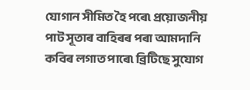যোগান সীমিত হৈ পৰে৷ প্ৰয়োজনীয় পাট সূতাৰ বাহিৰৰ পৰা আমদানি কবিৰ লগাত পাৰে৷ ব্ৰিটিছে সুযোগ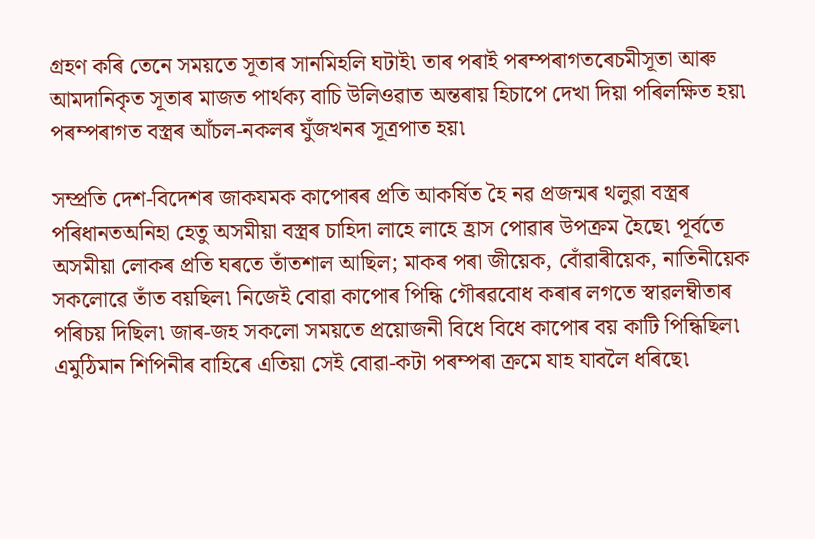গ্ৰহণ কৰি তেনে সময়তে সূতাৰ সানমিহলি ঘটাই৷ তাৰ পৰাই পৰম্পৰাগতৰেচমীসূতা আৰু আমদানিকৃত সূতাৰ মাজত পাৰ্থক্য বাচি উলিওৱাত অন্তৰায় হিচাপে দেখা দিয়া পৰিলক্ষিত হয়৷ পৰম্পৰাগত বস্ত্ৰৰ আঁচল-নকলৰ যুঁজখনৰ সূত্ৰপাত হয়৷

সম্প্ৰতি দেশ-বিদেশৰ জাকযমক কাপোৰৰ প্ৰতি আকৰ্ষিত হৈ নৱ প্ৰজন্মৰ থলুৱা বস্ত্ৰৰ পৰিধানতঅনিহা হেতু অসমীয়া বস্ত্ৰৰ চাহিদা লাহে লাহে হ্ৰাস পোৱাৰ উপক্ৰম হৈছে৷ পূৰ্বতে অসমীয়া লোকৰ প্ৰতি ঘৰতে তাঁতশাল আছিল; মাকৰ পৰা জীয়েক, বোঁৱাৰীয়েক, নাতিনীয়েক সকলোৱে তাঁত বয়ছিল৷ নিজেই বোৱা কাপোৰ পিন্ধি গৌৰৱবোধ কৰাৰ লগতে স্বাৱলম্বীতাৰ পৰিচয় দিছিল৷ জাৰ-জহ সকলো সময়তে প্ৰয়োজনী বিধে বিধে কাপোৰ বয় কাটি পিন্ধিছিল৷ এমুঠিমান শিপিনীৰ বাহিৰে এতিয়া সেই বোৱা-কটা পৰম্পৰা ক্ৰমে যাহ যাবলৈ ধৰিছে৷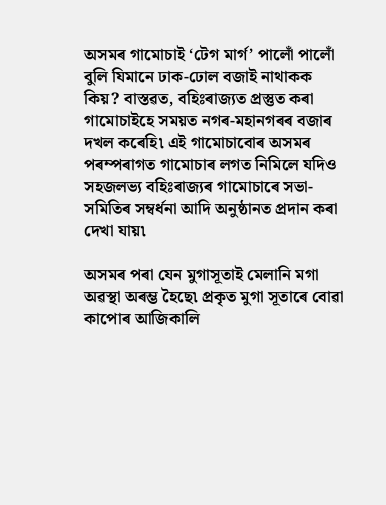অসমৰ গামোচাই ‘টেগ মাৰ্গ’ পালোঁ পালোঁ বুলি যিমানে ঢাক-ঢোল বজাই নাথাকক কিয়? বাস্তৱত, বহিঃৰাজ্যত প্ৰস্তুত কৰা গামোচাইহে সময়ত নগৰ-মহানগৰৰ বজাৰ দখল কৰেহি৷ এই গামোচাবোৰ অসমৰ পৰম্পৰাগত গামোচাৰ লগত নিমিলে যদিও সহজলভ্য বহিঃৰাজ্যৰ গামোচাৰে সভা-সমিতিৰ সম্বৰ্ধনা আদি অনুষ্ঠানত প্ৰদান কৰা দেখা যায়৷

অসমৰ পৰা যেন মুগাসূতাই মেলানি মগা অৱস্থা অৰম্ভ হৈছে৷ প্ৰকৃত মুগা সূতাৰে বোৱা কাপোৰ আজিকালি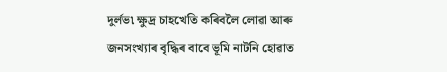দুৰ্লভ৷ ক্ষুদ্ৰ চাহখেতি কৰিবলৈ লোৱা আৰু জনসংখ্যাৰ বৃদ্ধিৰ বাবে ভূমি নাটনি হোৱাত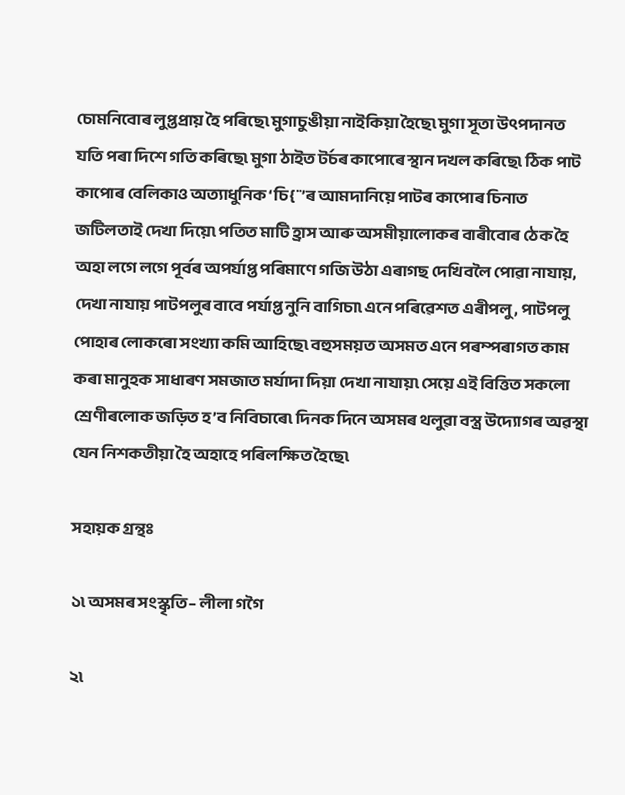চোমনিবোৰ লুপ্তপ্ৰায় হৈ পৰিছে৷ মুগাচুঙীয়া নাইকিয়া হৈছে৷ মুগা সূতা উৎপদানত যতি পৰা দিশে গতি কৰিছে৷ মুগা ঠাইত টৰ্চৰ কাপোৰে স্থান দখল কৰিছে৷ ঠিক পাট কাপোৰ বেলিকাও অত্যাধুনিক ‘চি{¨’ৰ আমদানিয়ে পাটৰ কাপোৰ চিনাত জটিলতাই দেখা দিয়ে৷ পতিত মাটি হ্ৰাস আৰু অসমীয়ালোকৰ বাৰীবোৰ ঠেক হৈ অহা লগে লগে পূৰ্বৰ অপৰ্যাপ্ত পৰিমাণে গজি উঠা এৰাগছ দেখিবলৈ পোৱা নাযায়, দেখা নাযায় পাটপলুৰ বাবে পৰ্যাপ্ত নুনি বাগিচা৷ এনে পৰিৱেশত এৰীপলু, পাটপলু পোহাৰ লোকৰো সংখ্যা কমি আহিছে৷ বহুসময়ত অসমত এনে পৰম্পৰাগত কাম কৰা মানুহক সাধাৰণ সমজাত মৰ্যাদা দিয়া দেখা নাযায়৷ সেয়ে এই বিত্তিত সকলো শ্ৰেণীৰলোক জড়িত হ’ব নিবিচাৰে৷ দিনক দিনে অসমৰ থলুৱা বস্ত্ৰ উদ্যোগৰ অৱস্থা যেন নিশকতীয়া হৈ অহাহে পৰিলক্ষিত হৈছে৷

সহায়ক গ্ৰন্থঃ

১৷ অসমৰ সংস্কৃতি– লীলা গগৈ

২৷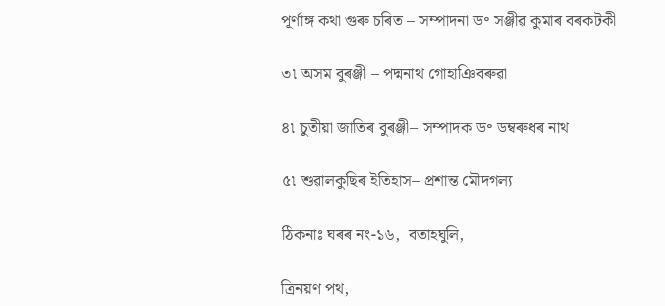পূৰ্ণাঙ্গ কথা গুৰু চৰিত – সম্পাদনা ড॰ সঞ্জীৱ কুমাৰ বৰকটকী

৩৷ অসম বুৰঞ্জী – পদ্মনাথ গোহাঞিবৰুৱা

৪৷ চুতীয়া জাতিৰ বুৰঞ্জী– সম্পাদক ড॰ ডম্বৰুধৰ নাথ

৫৷ শুৱালকুছিৰ ইতিহাস– প্ৰশান্ত মৌদগল্য

ঠিকনাঃ ঘৰৰ নং-১৬,  বতাহঘুলি,

ত্ৰিনয়ণ পথ,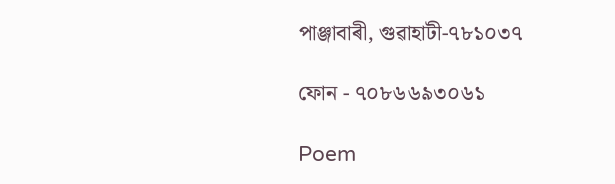পাঞ্জাবাৰী, গুৱাহাটী-৭৮১০৩৭

ফোন - ৭০৮৬৬৯৩০৬১

Poem